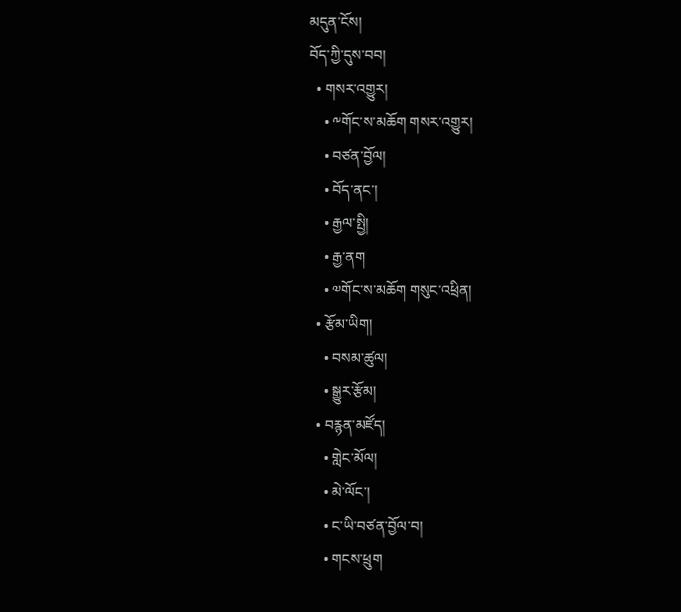མདུན་ངོས།
བོད་ཀྱི་དུས་བབ།
  • གསར་འགྱུར།
    • ༸གོང་ས་མཆོག གསར་འགྱུར།
    • བཙན་བྱོལ།
    • བོད་ནང་།
    • རྒྱལ་སྤྱི།
    • རྒྱ་ནག
    • ༧གོང་ས་མཆོག གསུང་འཕྲིན།
  • རྩོམ་ཡིག།
    • བསམ་ཚུལ།
    • སྒྱུར་རྩོམ།
  • བརྙན་མཛོད།
    • གླེང་མོལ།
    • མེ་ལོང་།
    • ང་ཡི་བཙན་བྱོལ་བ།
    • གངས་ཕྲུག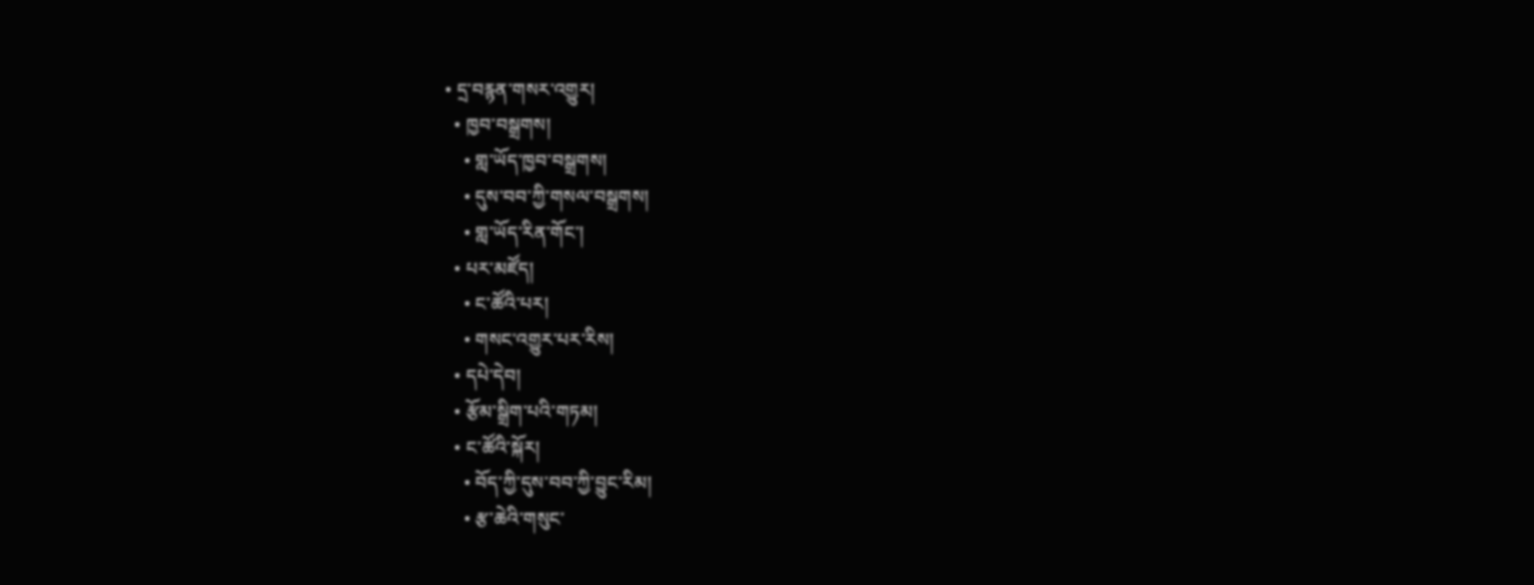• དྲ་བརྙན་གསར་འགྱུར།
  • ཁྱབ་བསྒྲགས།
    • གླ་ཡོད་ཁྱབ་བསྒྲགས།
    • དུས་བབ་ཀྱི་གསལ་བསྒྲགས།
    • གླ་ཡོད་རིན་གོང་།
  • པར་མཛོད།
    • ང་ཚོའི་པར།
    • གསང་འགྱུར་པར་རིས།
  • དཔེ་དེབ།
  • རྩོམ་སྒྲིག་པའི་གཏམ།
  • ང་ཚོའི་སྐོར།
    • བོད་ཀྱི་དུས་བབ་ཀྱི་བྱུང་རིམ།
    • རྩ་ཆེའི་གསུང་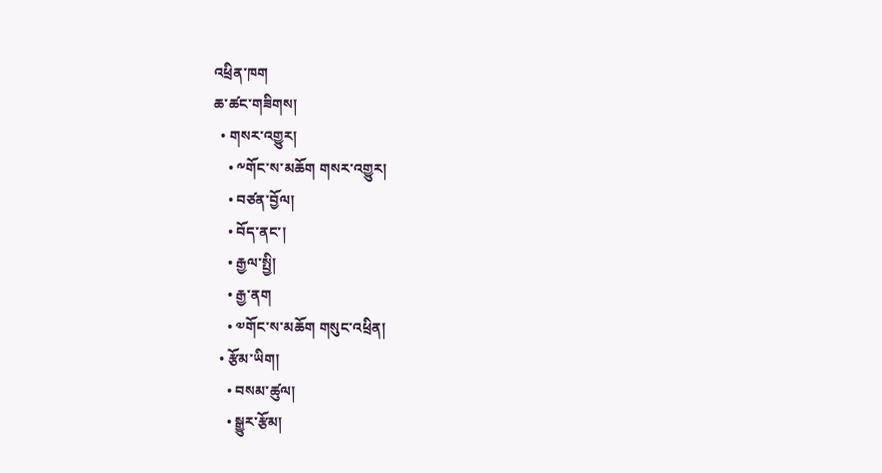འཕྲིན་ཁག
ཆ་ཚང་གཟིགས།
  • གསར་འགྱུར།
    • ༸གོང་ས་མཆོག གསར་འགྱུར།
    • བཙན་བྱོལ།
    • བོད་ནང་།
    • རྒྱལ་སྤྱི།
    • རྒྱ་ནག
    • ༧གོང་ས་མཆོག གསུང་འཕྲིན།
  • རྩོམ་ཡིག།
    • བསམ་ཚུལ།
    • སྒྱུར་རྩོམ།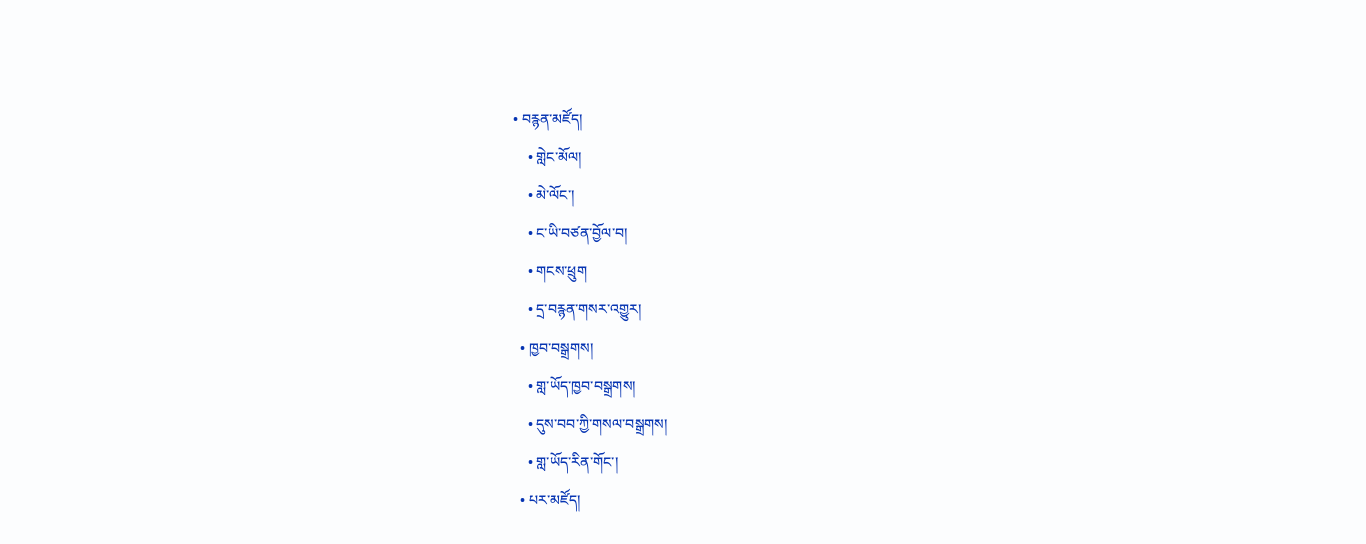• བརྙན་མཛོད།
    • གླེང་མོལ།
    • མེ་ལོང་།
    • ང་ཡི་བཙན་བྱོལ་བ།
    • གངས་ཕྲུག
    • དྲ་བརྙན་གསར་འགྱུར།
  • ཁྱབ་བསྒྲགས།
    • གླ་ཡོད་ཁྱབ་བསྒྲགས།
    • དུས་བབ་ཀྱི་གསལ་བསྒྲགས།
    • གླ་ཡོད་རིན་གོང་།
  • པར་མཛོད།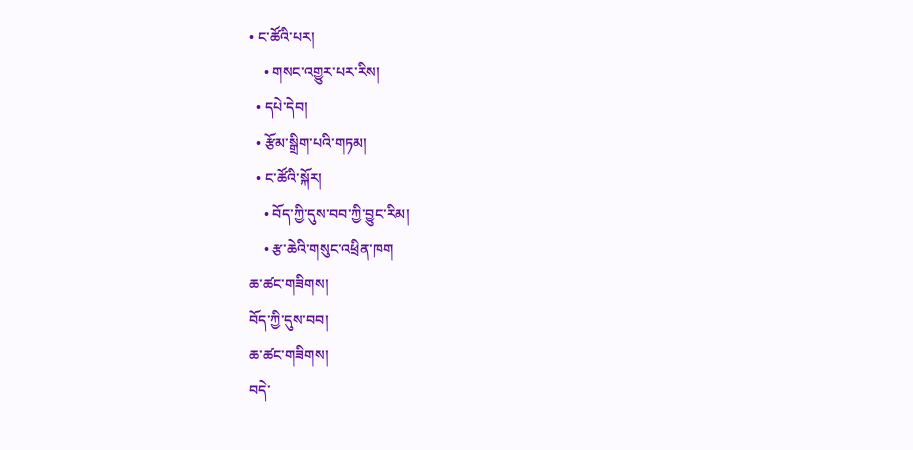• ང་ཚོའི་པར།
    • གསང་འགྱུར་པར་རིས།
  • དཔེ་དེབ།
  • རྩོམ་སྒྲིག་པའི་གཏམ།
  • ང་ཚོའི་སྐོར།
    • བོད་ཀྱི་དུས་བབ་ཀྱི་བྱུང་རིམ།
    • རྩ་ཆེའི་གསུང་འཕྲིན་ཁག
ཆ་ཚང་གཟིགས།
བོད་ཀྱི་དུས་བབ།
ཆ་ཚང་གཟིགས།
བདེ་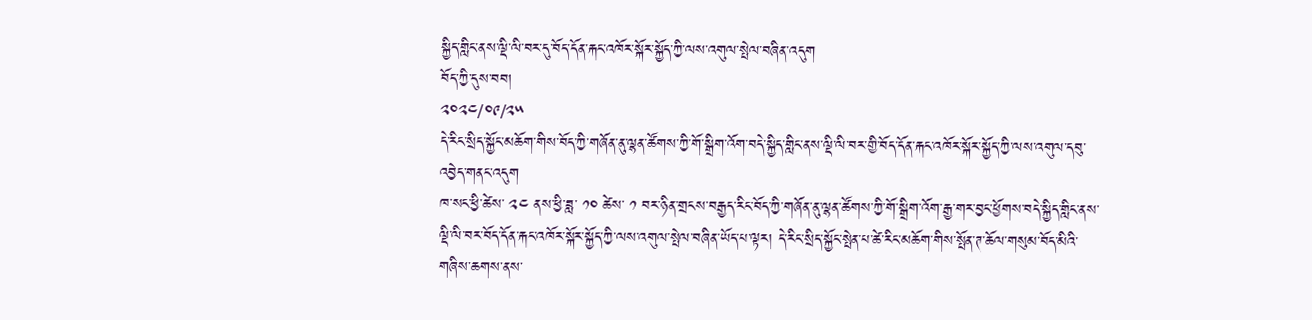སྐྱིད་གླིང་ནས་ལྡི་ལི་བར་དུ་བོད་དོན་རྐང་འཁོར་སྐོར་སྐྱོད་ཀྱི་ལས་འགུལ་སྤེལ་བཞིན་འདུག
བོད་ཀྱི་དུས་བབ།
༢༠༢༤/༠༩/༢༥
དེ་རིང་སྲིད་སྐྱོང་མཆོག་གིས་བོད་ཀྱི་གཞོན་ནུ་ལྷན་ཚོགས་ཀྱི་གོ་སྒྲིག་འོག་བདེ་སྐྱིད་གླིང་ནས་ལྡི་ལི་བར་གྱི་བོད་དོན་རྐང་འཁོར་སྐོར་སྐྱོད་ཀྱི་ལས་འགུལ་དབུ་འབྱེད་གནང་འདུག
ཁ་སང་ཕྱི་ཚེས་ ༢༤ ནས་ཕྱི་ཟླ་ ༡༠ ཚེས་ ༡ བར་ཉིན་གྲངས་བརྒྱད་རིང་བོད་ཀྱི་གཞོན་ནུ་ལྷན་ཚོགས་ཀྱི་གོ་སྒྲིག་འོག་རྒྱ་གར་བྱང་ཕྱོགས་བདེ་སྐྱིད་གླིང་ནས་ལྡི་ལི་བར་བོད་དོན་རྐང་འཁོར་སྐོར་སྐྱོད་ཀྱི་ལས་འགུལ་སྤེལ་བཞིན་ཡོད་པ་ལྟར། དེ་རིང་སྲིད་སྐྱོང་སྤེན་པ་ཚེ་རིང་མཆོག་གིས་སྤོན་ཊ་ཆོལ་གསུམ་བོད་མིའི་གཞིས་ཆགས་ནས་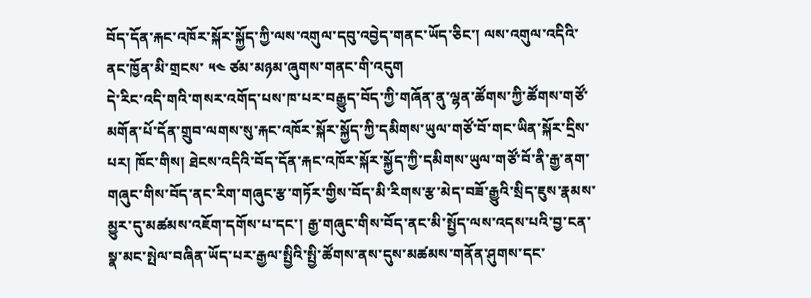བོད་དོན་རྐང་འཁོར་སྐོར་སྐྱོད་ཀྱི་ལས་འགུལ་དབུ་འབྱེད་གནང་ཡོད་ཅིང་། ལས་འགུལ་འདིའི་ནང་ཁྱོན་མི་གྲངས་ ༥༤ ཙམ་མཉམ་ཞུགས་གནང་གི་འདུག
དེ་རིང་འདི་གའི་གསར་འགོད་པས་ཁ་པར་བརྒྱུད་བོད་ཀྱི་གཞོན་ནུ་ལྷན་ཚོགས་ཀྱི་ཚོགས་གཙོ་མགོན་པོ་དོན་གྲུབ་ལགས་སུ་རྐང་འཁོར་སྐོར་སྐྱོད་ཀྱི་དམིགས་ཡུལ་གཙོ་བོ་གང་ཡིན་སྐོར་དྲིས་པར། ཁོང་གིས། ཐེངས་འདིའི་བོད་དོན་རྐང་འཁོར་སྐོར་སྐྱོད་ཀྱི་དམིགས་ཡུལ་གཙོ་བོ་ནི་རྒྱ་ནག་གཞུང་གིས་བོད་ནང་རིག་གཞུང་རྩ་གཏོར་གྱིས་བོད་མི་རིགས་རྩ་མེད་བཟོ་རྒྱུའི་སྲིད་ཇུས་རྣམས་མྱུར་དུ་མཚམས་འཇོག་དགོས་པ་དང་། རྒྱ་གཞུང་གིས་བོད་ནང་མི་སྤྱོད་ལས་འདས་པའི་བྱ་ངན་སྣ་མང་སྤེལ་བཞིན་ཡོད་པར་རྒྱལ་སྤྱིའི་སྤྱི་ཚོགས་ནས་དུས་མཚམས་གནོན་ཤུགས་དང་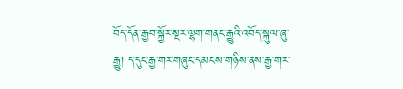བོད་དོན་རྒྱབ་སྐྱོར་སྔར་ལྷག་གནང་རྒྱུའི་འབོད་སྐུལ་ཞུ་རྒྱུ། ད་དུང་རྒྱ་གར་གཞུང་དམངས་གཉིས་ནས་རྒྱ་གར་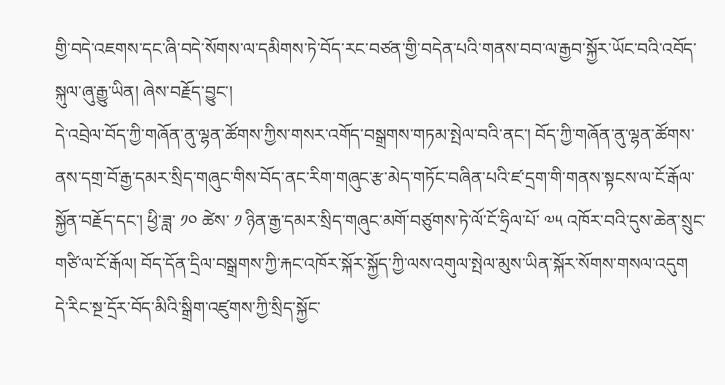གྱི་བདེ་འཇགས་དང་ཞི་བདེ་སོགས་ལ་དམིགས་ཏེ་བོད་རང་བཙན་གྱི་བདེན་པའི་གནས་བབ་ལ་རྒྱབ་སྐྱོར་ཡོང་བའི་འབོད་སྐུལ་ཞུ་རྒྱུ་ཡིན། ཞེས་བརྗོད་བྱུང་།
དེ་འབྲེལ་བོད་ཀྱི་གཞོན་ནུ་ལྷན་ཚོགས་ཀྱིས་གསར་འགོད་བསྒྲགས་གཏམ་སྤེལ་བའི་ནང་། བོད་ཀྱི་གཞོན་ནུ་ལྷན་ཚོགས་ནས་དགྲ་བོ་རྒྱ་དམར་སྲིད་གཞུང་གིས་བོད་ནང་རིག་གཞུང་རྩ་མེད་གཏོང་བཞིན་པའི་ཛ་དྲག་གི་གནས་སྟངས་ལ་ངོ་རྒོལ་སྐྱོན་བརྗོད་དང་། ཕྱི་ཟླ་ ༡༠ ཚེས་ ༡ ཉིན་རྒྱ་དམར་སྲིད་གཞུང་མགོ་བཙུགས་ཏེ་ལོ་ངོ་ཧྲིལ་པོ་ ༧༥ འཁོར་བའི་དུས་ཆེན་སྲུང་གཙི་ལ་ངོ་རྒོལ། བོད་དོན་དྲིལ་བསྒྲགས་ཀྱི་རྐང་འཁོར་སྐོར་སྐྱོད་ཀྱི་ལས་འགུལ་སྤེལ་མུས་ཡིན་སྐོར་སོགས་གསལ་འདུག
དེ་རིང་སྔ་དྲོར་བོད་མིའི་སྒྲིག་འཛུགས་ཀྱི་སྲིད་སྐྱོང་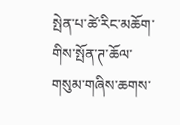སྤེན་པ་ཚེ་རིང་མཆོག་གིས་སྤོན་ཊ་ཆོལ་གསུམ་གཞིས་ཆགས་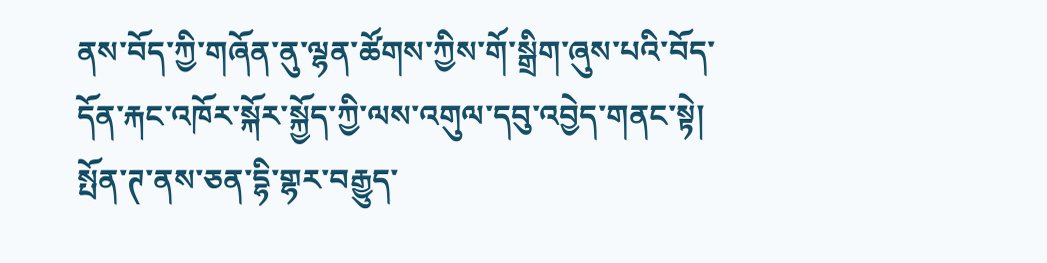ནས་བོད་ཀྱི་གཞོན་ནུ་ལྷན་ཚོགས་ཀྱིས་གོ་སྒྲིག་ཞུས་པའི་བོད་དོན་རྐང་འཁོར་སྐོར་སྐྱོད་ཀྱི་ལས་འགུལ་དབུ་འབྱེད་གནང་སྟེ། སྤོན་ཊ་ནས་ཅན་དྷི་གྷར་བརྒྱུད་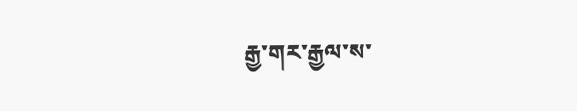རྒྱ་གར་རྒྱལ་ས་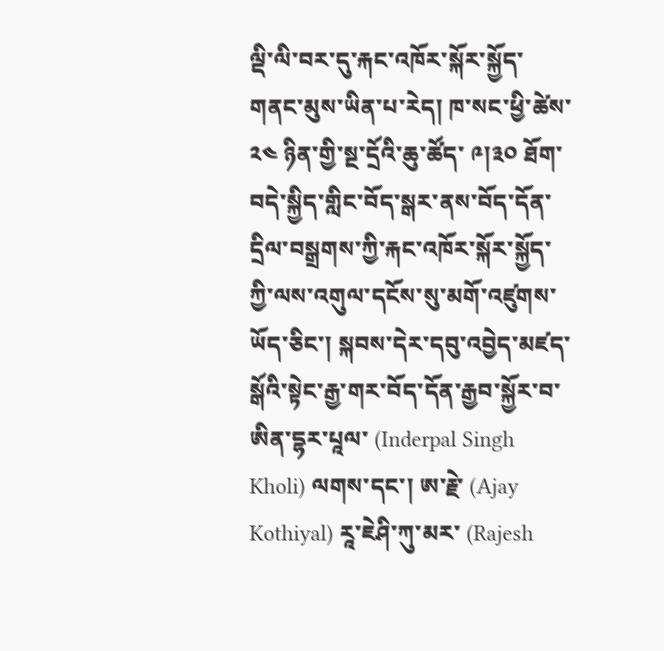ལྡི་ལི་བར་དུ་རྐང་འཁོར་སྐོར་སྐྱོད་གནང་མུས་ཡིན་པ་རེད། ཁ་སང་ཕྱི་ཚེས་ ༢༤ ཉིན་གྱི་སྔ་དྲོའི་ཆུ་ཚོད་ ༩།༣༠ ཐོག་བདེ་སྐྱིད་གླིང་བོད་སྒར་ནས་བོད་དོན་དྲིལ་བསྒྲགས་ཀྱི་རྐང་འཁོར་སྐོར་སྐྱོད་ཀྱི་ལས་འགུལ་དངོས་སུ་མགོ་འཛུགས་ཡོད་ཅིང་། སྐབས་དེར་དབུ་འབྱེད་མཛད་སྒོའི་སྟེང་རྒྱ་གར་བོད་དོན་རྒྱབ་སྐྱོར་བ་ཨིན་དྷར་པཱལ་ (Inderpal Singh Kholi) ལགས་དང་། ཨ་རྗེ་ (Ajay Kothiyal) རཱ་ཇེཤི་ཀུ་མར་ (Rajesh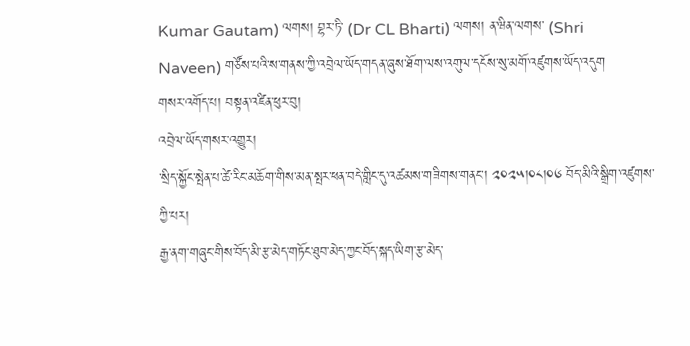Kumar Gautam) ལགས། བྷར་ཏི་ (Dr CL Bharti) ལགས། ན་ཝིན་ལགས་ (Shri Naveen) གཙོས་པའི་ས་གནས་ཀྱི་འབྲེལ་ཡོད་གདན་ཞུས་ཐོག་ལས་འགུལ་དངོས་སུ་མགོ་འཛུགས་ཡོད་འདུག
གསར་འགོད་པ། བསྟན་འཛིན་ཕུར་བུ།
འབྲེལ་ཡོད་གསར་འགྱུར།
་སྲིད་སྐྱོང་སྤེན་པ་ཚེ་རིང་མཆོག་གིས་མན་སྤར་ཕན་བདེ་གླིང་དུ་འཚམས་གཟིགས་གནང་། ༢༠༢༥།༠༨།༠༦ བོད་མིའི་སྒྲིག་འཛུགས་ཀྱི་པར།
རྒྱ་ནག་གཞུང་གིས་བོད་མི་རྩ་མེད་གཏོང་ཐུབ་མེད་ཀྱང་བོད་སྐད་ཡིག་རྩ་མེད་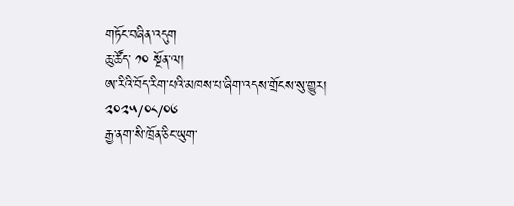གཏོང་བཞིན་འདུག
ཆུ་ཚོད་ ༡༠ སྔོན་ལ།
ཨ་རིའི་བོད་རིག་པའི་མཁས་པ་ཞིག་འདས་གྲོངས་སུ་གྱུར།
༢༠༢༥/༠༨/༠༦
རྒྱ་ནག་སི་ཁྲོན་ཅིང་ཡུག་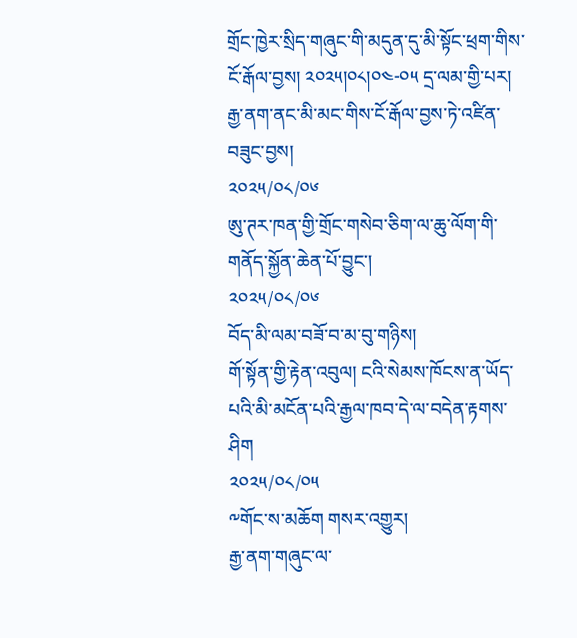གྲོང་ཁྱེར་སྲིད་གཞུང་གི་མདུན་དུ་མི་སྟོང་ཕྲག་གིས་ངོ་རྒོལ་བྱས། ༢༠༢༥།༠༨།༠༤-༠༥ དྲ་ལམ་གྱི་པར།
རྒྱ་ནག་ནང་མི་མང་གིས་ངོ་རྒོལ་བྱས་ཏེ་འཛིན་བཟུང་བྱས།
༢༠༢༥/༠༨/༠༦
ཨུ་ཊར་ཁན་གྱི་གྲོང་གསེབ་ཅིག་ལ་ཆུ་ལོག་གི་གནོད་སྐྱོན་ཆེན་པོ་བྱུང་།
༢༠༢༥/༠༨/༠༦
བོད་མི་ལམ་བཟོ་བ་མ་བུ་གཉིས།
གོ་སྟོན་གྱི་རྟེན་འབུལ། ངའི་སེམས་ཁོངས་ན་ཡོད་པའི་མི་མངོན་པའི་རྒྱལ་ཁབ་དེ་ལ་བདེན་རྟགས་ཤིག
༢༠༢༥/༠༨/༠༥
༸གོང་ས་མཆོག གསར་འགྱུར།
རྒྱ་ནག་གཞུང་ལ་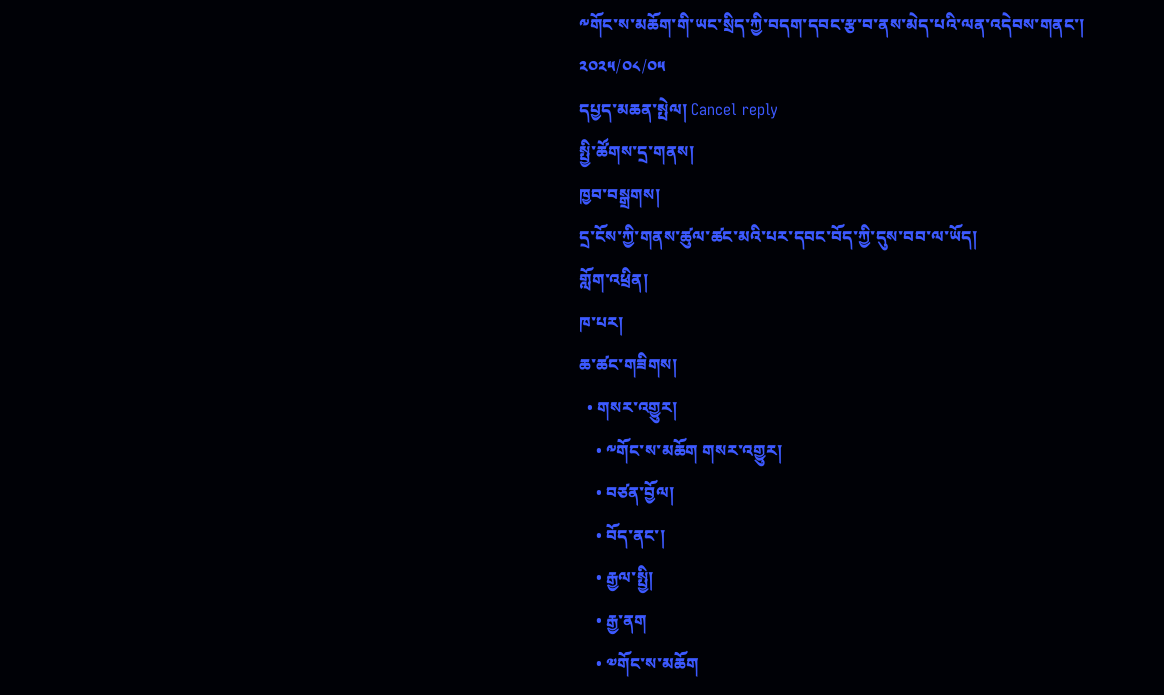༸གོང་ས་མཆོག་གི་ཡང་སྲིད་ཀྱི་བདག་དབང་རྩ་བ་ནས་མེད་པའི་ལན་འདེབས་གནང་།
༢༠༢༥/༠༨/༠༥
དཔྱད་མཆན་སྤེལ། Cancel reply
སྤྱི་ཚོགས་དྲ་གནས།
ཁྱབ་བསྒྲགས།
དྲ་ངོས་ཀྱི་གནས་ཚུལ་ཚང་མའི་པར་དབང་བོད་ཀྱི་དུས་བབ་ལ་ཡོད།
གློག་འཕྲིན།
ཁ་པར།
ཆ་ཚང་གཟིགས།
  • གསར་འགྱུར།
    • ༸གོང་ས་མཆོག གསར་འགྱུར།
    • བཙན་བྱོལ།
    • བོད་ནང་།
    • རྒྱལ་སྤྱི།
    • རྒྱ་ནག
    • ༧གོང་ས་མཆོག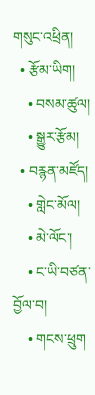གསུང་འཕྲིན།
  • རྩོམ་ཡིག།
    • བསམ་ཚུལ།
    • སྒྱུར་རྩོམ།
  • བརྙན་མཛོད།
    • གླེང་མོལ།
    • མེ་ལོང་།
    • ང་ཡི་བཙན་བྱོལ་བ།
    • གངས་ཕྲུག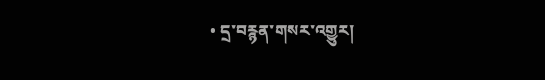• དྲ་བརྙན་གསར་འགྱུར།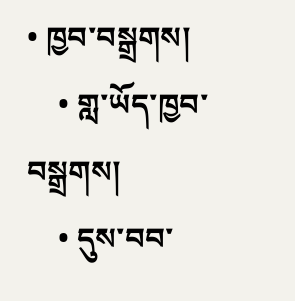• ཁྱབ་བསྒྲགས།
    • གླ་ཡོད་ཁྱབ་བསྒྲགས།
    • དུས་བབ་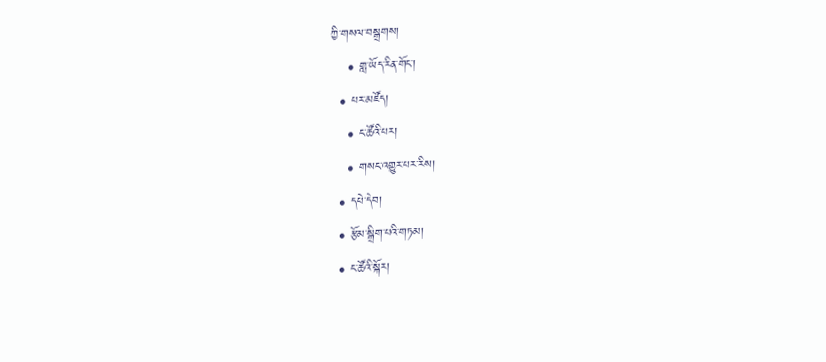ཀྱི་གསལ་བསྒྲགས།
    • གླ་ཡོད་རིན་གོང་།
  • པར་མཛོད།
    • ང་ཚོའི་པར།
    • གསང་འགྱུར་པར་རིས།
  • དཔེ་དེབ།
  • རྩོམ་སྒྲིག་པའི་གཏམ།
  • ང་ཚོའི་སྐོར།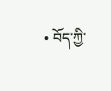• བོད་ཀྱི་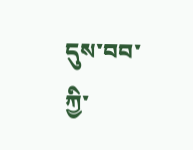དུས་བབ་ཀྱི་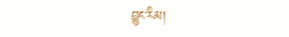བྱུང་རིམ།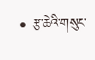• རྩ་ཆེའི་གསུང་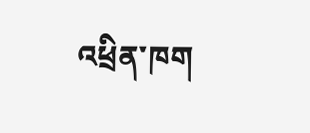འཕྲིན་ཁག